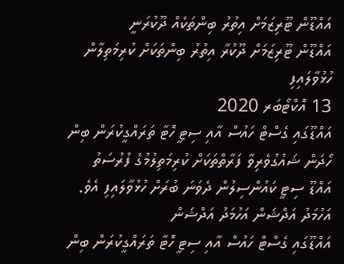އައްޑޫން ޓޫރިޒަމަށް އިތުރު ބިންތަކެއް ދޫކުރަނީ
އައްޑޫން ޓޫރިޒަމަށް ދޫކުރާ އިތުރު ބިންތަކަށް ކުރިމަތިލާން ހުޅުވާލައިފި
13 އޮކްޓޯބަރ 2020
އައްޑޫގައި ގެސްޓް ހައުސް އާއި ސިޓީ ހޮޓާ ތަރައްގީކުރަން ބިން ހޯދަން ޝައުގުވެރިވާ ފަރާތްތަކަށް ކުރިމަތިލުމުގެ ފުރުސަތު އައްޑޫ ސިޓީ ކައުންސިލުން ދެވަނަ ބުރަށް ހުޅުވާލައިފި އެވެ.
އަހުމަދު އަދްޝަން އަހުމަދު އަދްޝަން
އައްޑޫގައި ގެސްޓް ހައުސް އާއި ސިޓީ ހޮޓާ ތަރައްގީކުރަން ބިން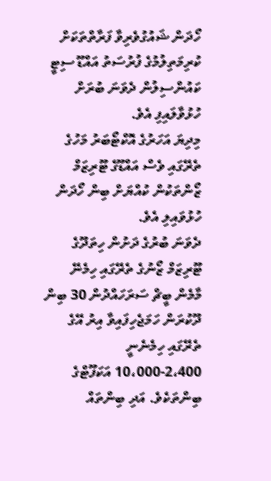ހޯދަން ޝައުގުވެރިވާ ފަރާތްތަކަށް ކުރިމަތިލުމުގެ ފުރުސަތު އައްޑޫ ސިޓީ ކައުންސިލުން ދެވަނަ ބުރަށް ހުޅުވާލައިފި އެވެ.
މިދިޔަ އަހަރުގެ އޮކްޓޯބަރު މަހުގެ ތެރޭގައި ވެސް އައްޑޫގެ ޓޫރިޒަމް ޒޯންތަކުން ކުއްޔަށް ބިން ހޯދަން ހުޅުވައިލި އެވެ.
ދެވަނަ ބުރުގެ ދަށުން ހިތަދޫގެ ޓޫރިޒަމް ޒޯނުގެ ތެރޭގައި ހިމެނޭ މާމެން ބީޗް ސަރަހައްދުން 30 ބިން ދޫކުރަން ހަމަޖެހިފައިވާ އިރު އޭގެ ތެރޭގައި ހިމެނެނީ 2،400-10،000 އަކަފޫޓްގެ ބިންތަކެވެ. އަދި ބިންތައް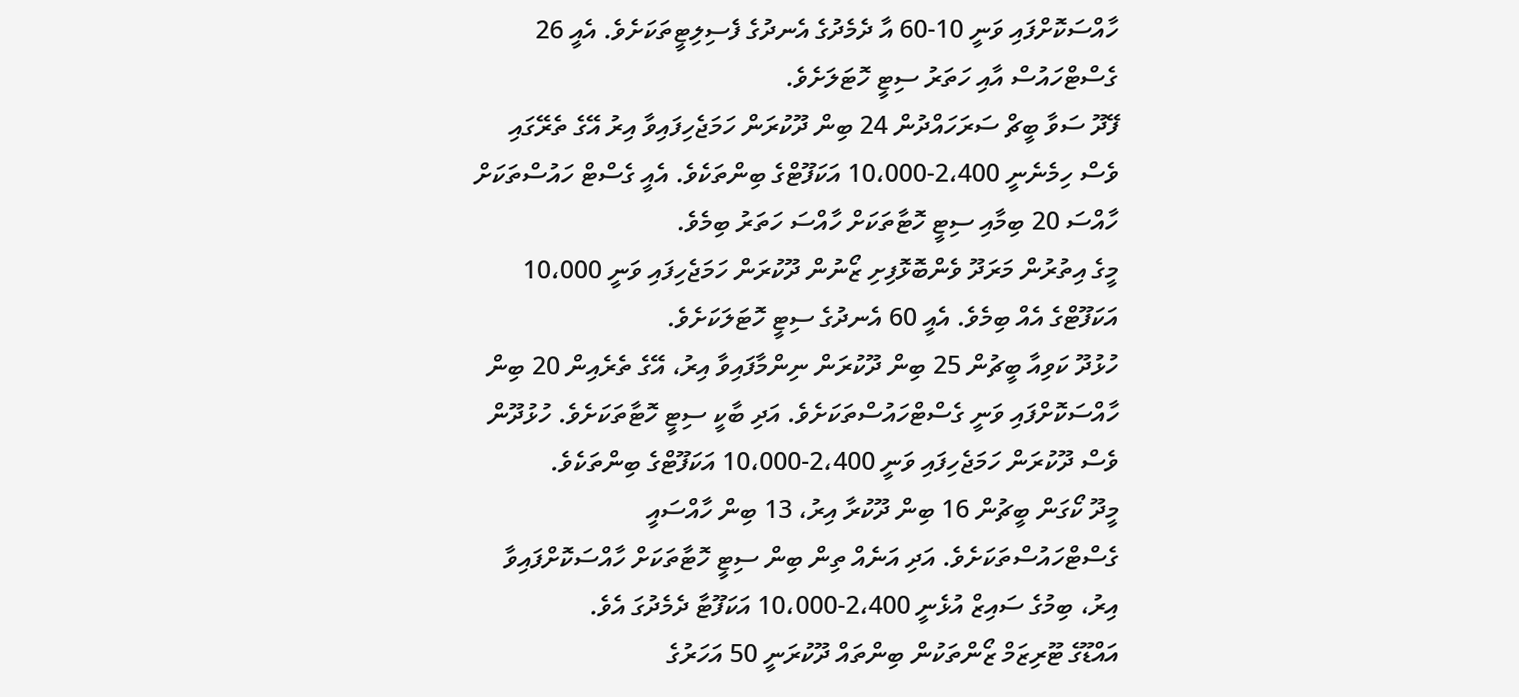ހާއްސަކޮށްފައި ވަނީ 10-60 އާ ދެމެދުގެ އެނދުގެ ފެސިލިޓީތަކަށެވެ. އެއީ 26 ގެސްޓްހައުސް އާއި ހަތަރު ސިޓީ ހޮޓަލަށެވެ.
ފޭދޫ ސަވާ ބީޗް ސަރަހައްދުން 24 ބިން ދޫކުރަން ހަމަޖެހިފައިވާ އިރު އޭގެ ތެރޭގައި ވެސް ހިމެނެނީ 2،400-10،000 އަކަފޫޓްގެ ބިންތަކެވެ. އެއީ ގެސްޓް ހައުސްތަކަށް ހާއްސަ 20 ބިމާއި ސިޓީ ހޮޓާތަކަށް ހާއްސަ ހަތަރު ބިމެވެ.
މީގެ އިތުރުން މަރަދޫ ވެންބޮޅޮފިށި ޒޯނުން ދޫކުރަން ހަމަޖެހިފައި ވަނީ 10،000 އަކަފޫޓްގެ އެއް ބިމެވެ. އެއީ 60 އެނދުގެ ސިޓީ ހޮޓަލަކަށެވެ.
ހުޅުދޫ ކަވިއާ ބީޗުން 25 ބިން ދޫކުރަން ނިންމާފައިވާ އިރު، އޭގެ ތެރެއިން 20 ބިން ހާއްސަކޮށްފައި ވަނީ ގެސްޓްހައުސްތަކަށެވެ. އަދި ބާކީ ސިޓީ ހޮޓާތަކަށެވެ. ހުޅުދޫން ވެސް ދޫކުރަން ހަމަޖެހިފައި ވަނީ 2،400-10،000 އަކަފޫޓްގެ ބިންތަކެވެ.
މީދޫ ކޯގަން ބީޗުން 16 ބިން ދޫކުރާ އިރު، 13 ބިން ހާއްސައީ ގެސްޓްހައުސްތަކަށެވެ. އަދި އަނެއް ތިން ބިން ސިޓީ ހޮޓާތަކަށް ހާއްސަކޮށްފައިވާ އިރު، ބިމުގެ ސައިޒް އުޅެނީ 2،400-10،000 އަކަފޫޓާ ދެމެދުގަ އެވެ.
އައްޑޫގެ ޓޫރިޒަމް ޒޯންތަކުން ބިންތައް ދޫކުރަނީ 50 އަހަރުގެ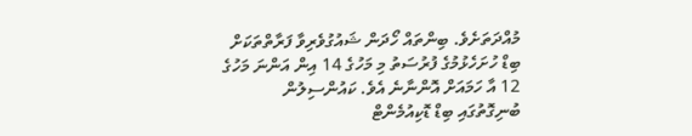މުއްދަތަށެވެ. ބިންތައް ހޯދަން ޝައުގުވެރިވާ ފަރާތްތަކަށް ބިޑް ހުށަހެޅުމުގެ ފުރުސަތު މި މަހުގެ 14 އިން އަންނަ މަހުގެ 12 އާ ހަމައަށް އޮންނާނެ އެވެ. ކައުންސިލުން ބުނިގޮތުގައި ބިޑް ޑޮކިއުމެންޓް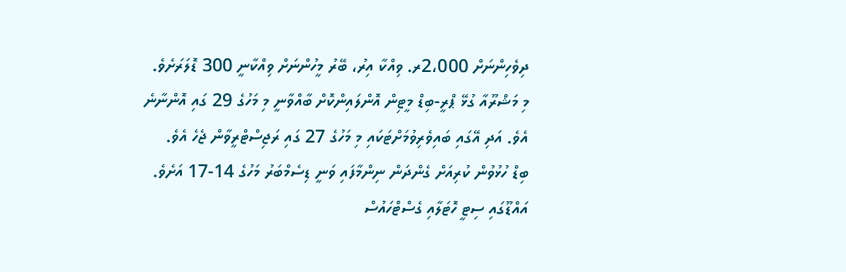ދިވެހިންނަށް 2،000ރ. ވިއްކާ އިރު، ބޭރު މީހުންނަށް ވިއްކާނީ 300 ޑޮލަރަށެވެ.
މި މަޝްރޫއާ ގުޅޭ ޕްރީ-ބިޑް މީޓިން އޮންލައިންކޮށް ބާއްވާނީ މި މަހުގެ 29 ގައި އޮންނާނެ އެވެ. އަދި އޭގައި ބައިވެރިވުމަށްޓަކައި މި މަހުގެ 27 ގައި ރަޖިސްޓްރީވާން ޖެހެ އެވެ.
ބިޑް ހުޅުވުން ކުރިއަށް ގެންދަން ނިންމާފައި ވަނީ ޑިސެމްބަރު މަހުގެ 14-17 އަށެވެ.
އައްޑޫގައި ސިޓީ ހޮޓަލާއި ގެސްޓްހައުސް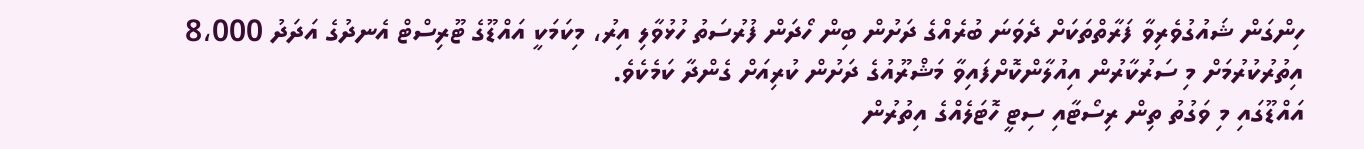ހިންގަން ޝައުގުވެރިވާ ފަރާތްތަކަށް ދެވަނަ ބުރެއްގެ ދަށުން ބިން ހޯދަން ފުރުސަތު ހުޅުވާލި އިރު، މިކަމަކީ އައްޑޫގެ ޓޫރިސްޓް އެނދުގެ އަދަދު 8،000 އިތުރުކުރުމަށް މި ސަރުކާރުން އިއުލާންކޮށްފައިވާ މަޝްރޫއުގެ ދަށުން ކުރިއަށް ގެންދާ ކަމެކެވެ.
އައްޑޫގައި މި ވަގުތު ތިން ރިސޯޓާއި ސިޓީ ހޮޓަލެއްގެ އިތުރުން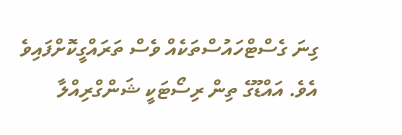ގިނަ ގެސްޓްހައުސްތަކެއް ވެސް ތަރައްގީކޮށްފައިވެ އެވެ. އައްޑޫގެ ތިން ރިސޯޓަކީ ޝަންގްރިއްލާ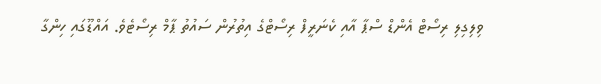ވިލިގިލި ރިސޯޓް އެންޑް ސްޕާ އާއި ކެނަރީފް ރިސޯޓްގެ އިތުރުން ސައުތު ޕާމް ރިސޯޓެވެ. އައްޑޫގައި ހިންގާ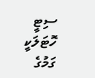ސިޓީ ހޮޓަލަކީ ގަމުގެ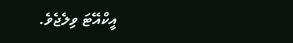އީކްއޭޓަ ވިލެޖެވެ.